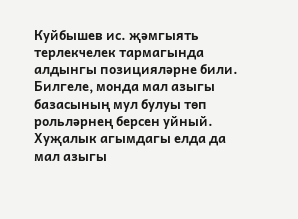Куйбышев ис. җәмгыять терлекчелек тармагында алдынгы позицияләрне били. Билгеле, монда мал азыгы базасының мул булуы төп рольләрнең берсен уйный. Хуҗалык агымдагы елда да мал азыгы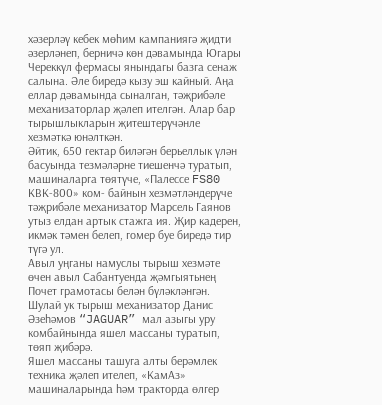хәзерләү кебек мөһим кампаниягә җидти әзерләнеп, берничә көн дәвамында Югары Череккүл фермасы янындагы базга сенаж салына. Әле биредә кызу эш кайный. Аңа еллар дәвамында сыналган, тәҗрибәле механизаторлар җәлеп ителгән. Алар бар тырышлыкларын җитештерүчәнле хезмәткә юнәлткән.
Әйтик, 650 гектар биләгән берьеллык үлән басуында тезмәләрне тиешенчә туратып, машиналарга төятүче, «Палессе FS80 КВК-800» ком- байнын хезмәтләндерүче тәҗрибәле механизатор Марсель Гаянов утыз елдан артык стажга ия. Җир кадерен, икмәк тәмен белеп, гомер буе биредә тир түгә ул.
Авыл уңганы намуслы тырыш хезмәте өчен авыл Сабантуенда җәмгыятьнең Почет грамотасы белән бүләкләнгән. Шулай ук тырыш механизатор Данис Әзеһәмов “JAGUAR” мал азыгы уру комбайнында яшел массаны туратып, төяп җибәрә.
Яшел массаны ташуга алты берәмлек техника җәлеп ителеп, «КамАз» машиналарында һәм тракторда өлгер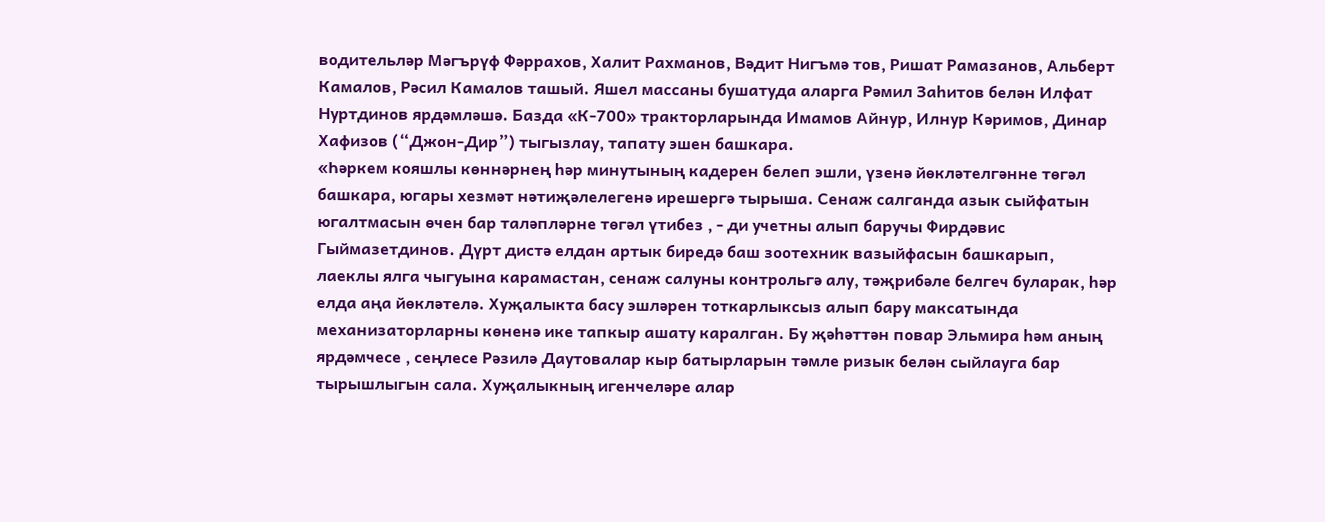водительләр Мәгърүф Фәррахов, Халит Рахманов, Вәдит Нигъмә тов, Ришат Рамазанов, Альберт Камалов, Рәсил Камалов ташый. Яшел массаны бушатуда аларга Рәмил Заһитов белән Илфат Нуртдинов ярдәмләшә. Базда «К-700» тракторларында Имамов Айнур, Илнур Кәримов, Динар Хафизов (“Джон-Дир”) тыгызлау, тапату эшен башкара.
«Һәркем кояшлы көннәрнең һәр минутының кадерен белеп эшли, үзенә йөкләтелгәнне төгәл башкара, югары хезмәт нәтиҗәлелегенә ирешергә тырыша. Сенаж салганда азык сыйфатын югалтмасын өчен бар таләпләрне төгәл үтибез , - ди учетны алып баручы Фирдәвис Гыймазетдинов. Дүрт дистә елдан артык биредә баш зоотехник вазыйфасын башкарып, лаеклы ялга чыгуына карамастан, сенаж салуны контрольгә алу, тәҗрибәле белгеч буларак, һәр елда аңа йөкләтелә. Хуҗалыкта басу эшләрен тоткарлыксыз алып бару максатында механизаторларны көненә ике тапкыр ашату каралган. Бу җәһәттән повар Эльмира һәм аның ярдәмчесе , сеңлесе Рәзилә Даутовалар кыр батырларын тәмле ризык белән сыйлауга бар тырышлыгын сала. Хуҗалыкның игенчеләре алар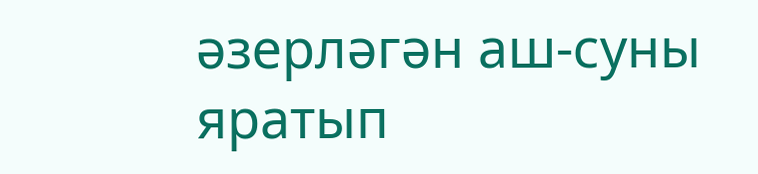әзерләгән аш-суны яратып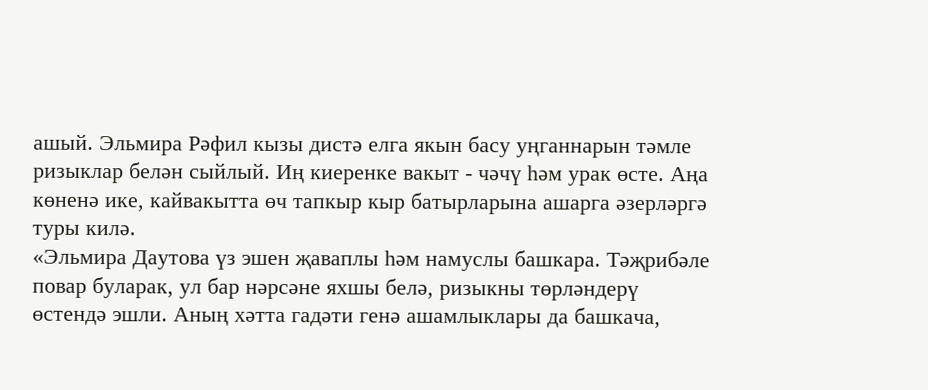ашый. Эльмира Рәфил кызы дистә елга якын басу уңганнарын тәмле ризыклар белән сыйлый. Иң киеренке вакыт - чәчү һәм урак өсте. Аңа көненә ике, кайвакытта өч тапкыр кыр батырларына ашарга әзерләргә туры килә.
«Эльмира Даутова үз эшен җаваплы һәм намуслы башкара. Тәҗрибәле повар буларак, ул бар нәрсәне яхшы белә, ризыкны төрләндерү өстендә эшли. Аның хәтта гадәти генә ашамлыклары да башкача,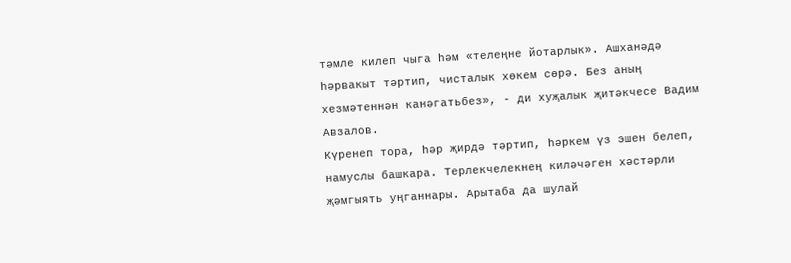тәмле килеп чыга һәм «телеңне йотарлык». Ашханәдә һәрвакыт тәртип, чисталык хөкем сөрә. Без аның хезмәтеннән канәгатьбез», - ди хуҗалык җитәкчесе Вадим Авзалов.
Күренеп тора, һәр җирдә тәртип, һәркем үз эшен белеп, намуслы башкара. Терлекчелекнең киләчәген хәстәрли җәмгыять уңганнары. Арытаба да шулай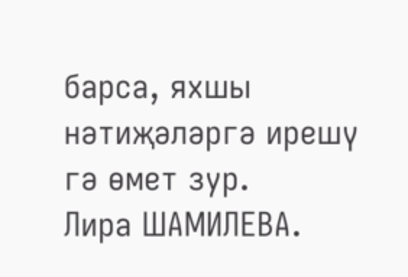барса, яхшы нәтиҗәләргә ирешү гә өмет зур.
Лира ШАМИЛЕВА.